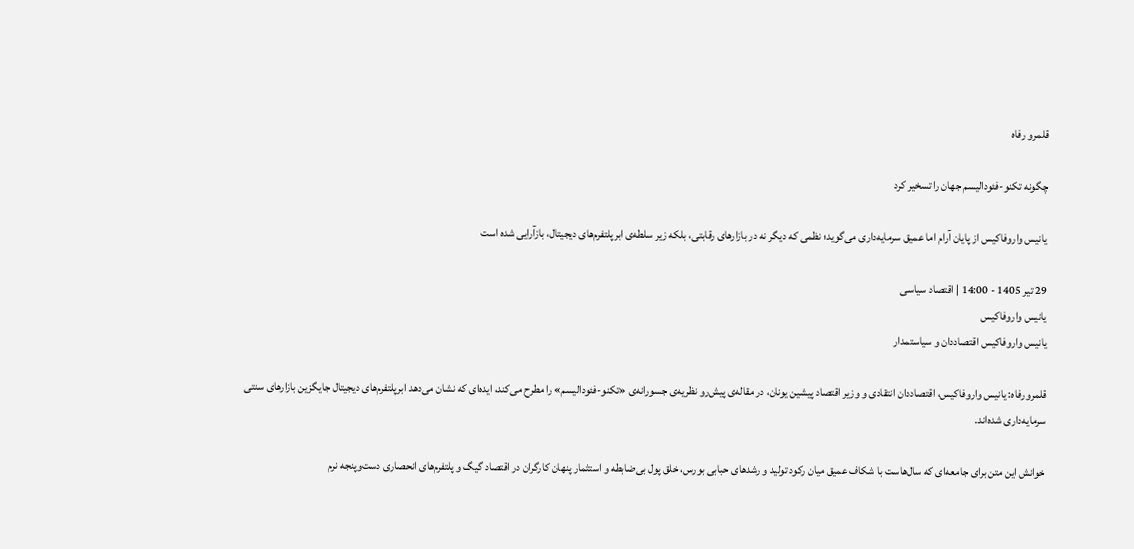قلمرو رفاه

چگونه تکنو-فئودالیسم جهان را تسخیر کرد

یانیس واروفاکیس از پایان آرام اما عمیق سرمایه‌داری می‌گوید؛ نظمی که دیگر نه در بازارهای رقابتی، بلکه زیر سلطه‌ی ابرپلتفرم‌های دیجیتال، بازآرایی شده است

29 تیر 1405 - 14:00 | اقتصاد سیاسی
یانیس واروفاکیس
یانیس واروفاکیس اقتصاددان و سیاستمدار

قلمرورفاه: یانیس واروفاکیس، اقتصاددان انتقادی و وزیر اقتصاد پیشین یونان، در مقاله‌ی پیش‌رو نظریه‌ی جسورانه‌ی «تکنو-فئودالیسم» را مطرح می‌کند، ایده‌ای که نشان می‌دهد ابرپلتفرم‌های دیجیتال جایگزین بازارهای سنتی سرمایه‌داری شده‌اند.

خوانش این متن برای جامعه‌ای که سال‌هاست با شکاف عمیق میان رکود تولید و رشدهای حبابی بورس، خلق پول بی‌ضابطه و استثمار پنهان کارگران در اقتصاد گیگ و پلتفرم‌های انحصاری دست‌وپنجه نرم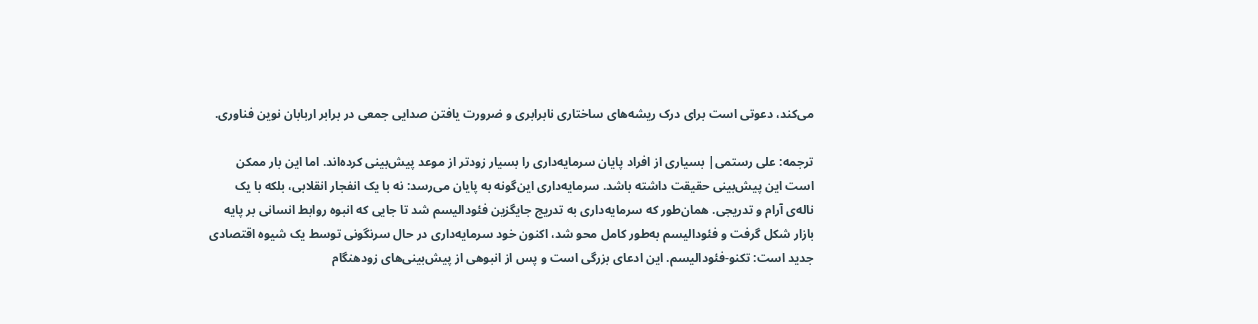می‌کند، دعوتی است برای درک ریشه‌های ساختاری نابرابری و ضرورت یافتن صدایی جمعی در برابر اربابان نوین فناوری.

ترجمه: علی رستمی| بسیاری از افراد پایان سرمایه‌داری را بسیار زودتر از موعد پیش‌بینی کرده‌اند. اما این بار ممکن است این پیش‌بینی حقیقت داشته باشد. سرمایه‌داری این‌گونه به پایان می‌رسد: نه با یک انفجار انقلابی، بلکه با یک ناله‌ی آرام و تدریجی. همان‌طور که سرمایه‌داری به تدریج جایگزین فئودالیسم شد تا جایی که انبوه روابط انسانی بر پایه بازار شکل گرفت و فئودالیسم به‌طور کامل محو شد، اکنون خود سرمایه‌داری در حال سرنگونی توسط یک شیوه اقتصادی جدید است: تکنو-فئودالیسم. این ادعای بزرگی است و پس از انبوهی از پیش‌بینی‌های زودهنگام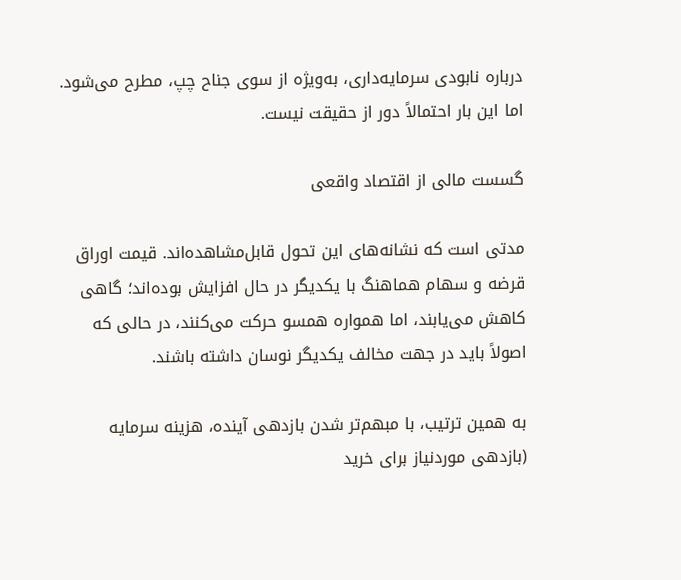درباره نابودی سرمایه‌داری، به‌ویژه از سوی جناح چپ، مطرح می‌شود. اما این بار احتمالاً دور از حقیقت نیست.

گسست مالی از اقتصاد واقعی

مدتی است که نشانه‌های این تحول قابل‌مشاهده‌اند. قیمت اوراق قرضه و سهام هماهنگ با یکدیگر در حال افزایش بوده‌اند؛ گاهی کاهش می‌یابند، اما همواره همسو حرکت می‌کنند، در حالی که اصولاً باید در جهت مخالف یکدیگر نوسان داشته باشند.

به همین ترتیب، با مبهم‌تر شدن بازدهی آینده، هزینه سرمایه (بازدهی موردنیاز برای خرید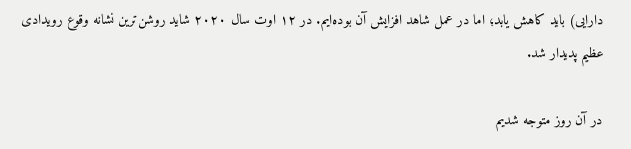دارایی) باید کاهش یابد؛ اما در عمل شاهد افزایش آن بوده‌ایم. در ۱۲ اوت سال ۲۰۲۰ شاید روشن‌ترین نشانه وقوع رویدادی عظیم پدیدار شد.

در آن روز متوجه شدیم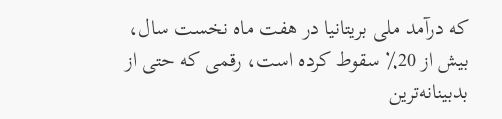که درآمد ملی بریتانیا در هفت ماه نخست سال، بیش از 20٪ سقوط کرده است، رقمی که حتی از بدبینانه‌ترین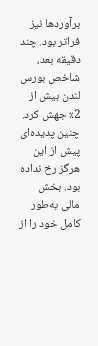برآوردها نیز فراتر بود. چند دقیقه بعد، شاخص بورس لندن بیش از 2٪ جهش کرد. چنین پدیده‌ای پیش از این هرگز رخ نداده بود. بخش مالی به‌طور کامل خود را از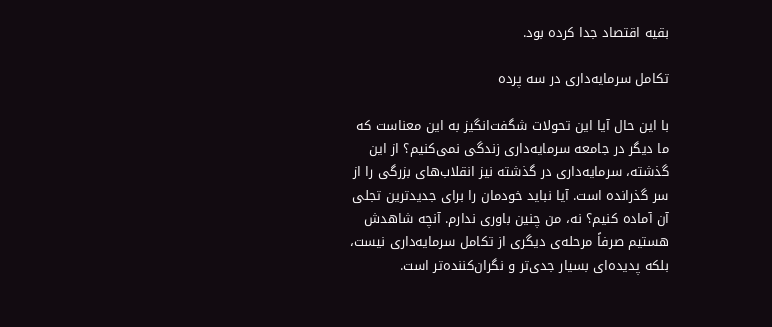بقیه اقتصاد جدا کرده بود.

تکامل سرمایه‌داری در سه پرده

با این حال آیا این تحولات شگفت‌انگیز به این معناست که ما دیگر در جامعه سرمایه‌داری زندگی نمی‌کنیم؟ از این گذشته، سرمایه‌داری در گذشته نیز انقلاب‌های بزرگی را از سر گذرانده است. آیا نباید خودمان را برای جدیدترین تجلی آن آماده کنیم؟ نه، من چنین باوری ندارم. آنچه شاهدش هستیم صرفاً مرحله‌ی دیگری از تکامل سرمایه‌داری نیست، بلکه پدیده‌ای بسیار جدی‌تر و نگران‌کننده‌تر است.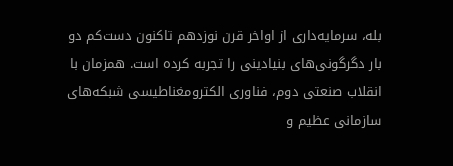بله، سرمایه‌داری از اواخر قرن نوزدهم تاکنون دست‌کم دو بار دگرگونی‌های بنیادینی را تجربه کرده است. همزمان با انقلاب صنعتی دوم، فناوری الکترومغناطیسی شبکه‌های سازمانی عظیم و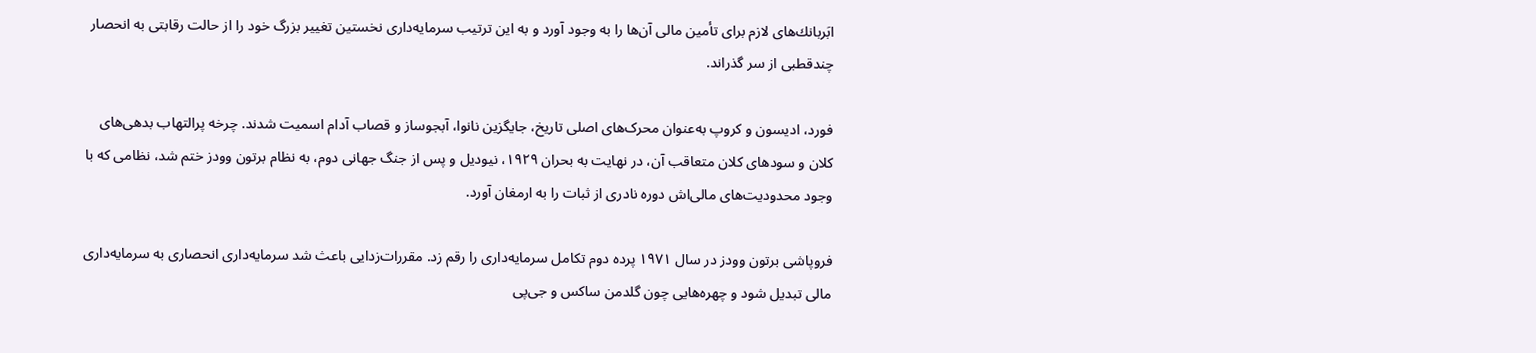ابَربانك‌های لازم برای تأمین مالی آن‌ها را به وجود آورد و به این ترتیب سرمایه‌داری نخستین تغییر بزرگ خود را از حالت رقابتی به انحصار چندقطبی از سر گذراند.

فورد، ادیسون و کروپ به‌عنوان محرک‌های اصلی تاریخ، جایگزین نانوا، آبجوساز و قصاب آدام اسمیت شدند. چرخه پرالتهاب بدهی‌های کلان و سودهای کلان متعاقب آن، در نهایت به بحران ۱۹۲۹، نیودیل و پس از جنگ جهانی دوم، به نظام برتون وودز ختم شد، نظامی که با وجود محدودیت‌های مالی‌اش دوره نادری از ثبات را به ارمغان آورد.

فروپاشی برتون وودز در سال ۱۹۷۱ پرده دوم تکامل سرمایه‌داری را رقم زد. مقررات‌زدایی باعث شد سرمایه‌داری انحصاری به سرمایه‌داری مالی تبدیل شود و چهره‌هایی چون گلدمن ساکس و جی‌پی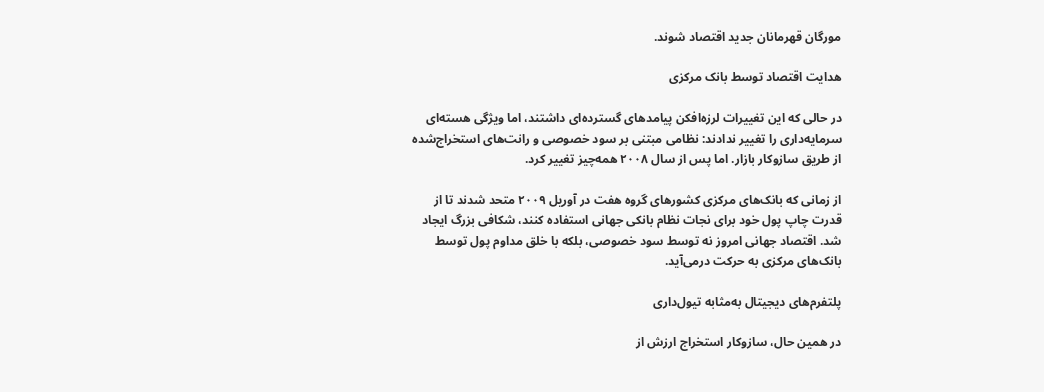مورگان قهرمانان جدید اقتصاد شوند.

هدایت اقتصاد توسط بانک مرکزی

در حالی که این تغییرات لرزه‌افکن پیامدهای گسترده‌ای داشتند، اما ویژگی هسته‌ای سرمایه‌داری را تغییر ندادند: نظامی مبتنی بر سود خصوصی و رانت‌های استخراج‌شده از طریق سازوکار بازار. اما پس از سال ۲۰۰۸ همه‌چیز تغییر کرد.

از زمانی که بانک‌های مرکزی کشورهای گروه هفت در آوریل ۲۰۰۹ متحد شدند تا از قدرت چاپ پول خود برای نجات نظام بانکی جهانی استفاده کنند، شکافی بزرگ ایجاد شد. اقتصاد جهانی امروز نه توسط سود خصوصی، بلکه با خلق مداوم پول توسط بانک‌های مرکزی به حرکت درمی‌آید.

پلتفرم‌های دیجیتال به‌مثابه تیول‌داری

در همین حال، سازوکار استخراج ارزش از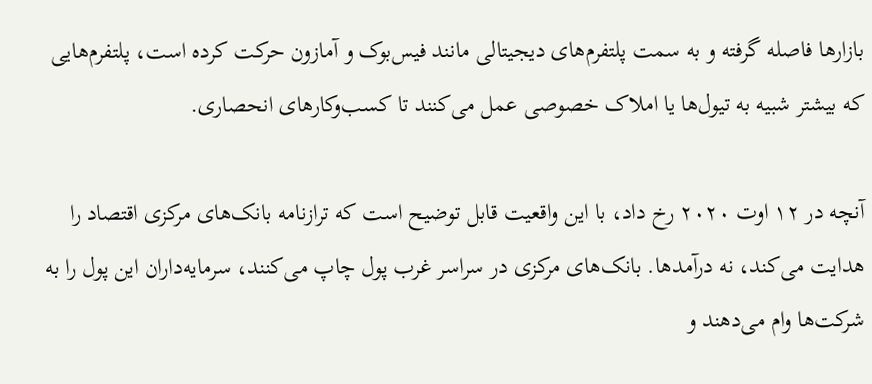بازارها فاصله گرفته و به سمت پلتفرم‌های دیجیتالی مانند فیس‌بوک و آمازون حرکت کرده است، پلتفرم‌هایی که بیشتر شبیه به تیول‌ها یا املاک خصوصی عمل می‌کنند تا کسب‌وکارهای انحصاری.

آنچه در ۱۲ اوت ۲۰۲۰ رخ داد، با این واقعیت قابل توضیح است که ترازنامه بانک‌های مرکزی اقتصاد را هدایت می‌کند، نه درآمدها. بانک‌های مرکزی در سراسر غرب پول چاپ می‌کنند، سرمایه‌داران این پول را به شرکت‌ها وام می‌دهند و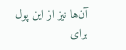آن‌ها نیز از این پول برای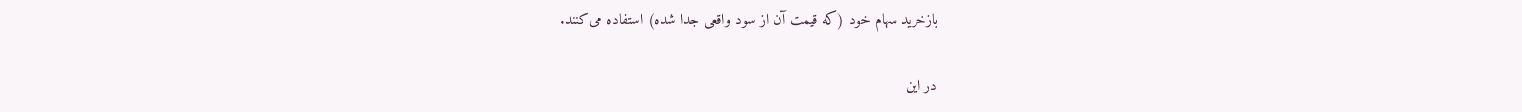بازخرید سهام خود (که قیمت آن از سود واقعی جدا شده) استفاده می‌کنند.

در این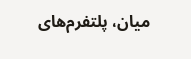میان، پلتفرم‌های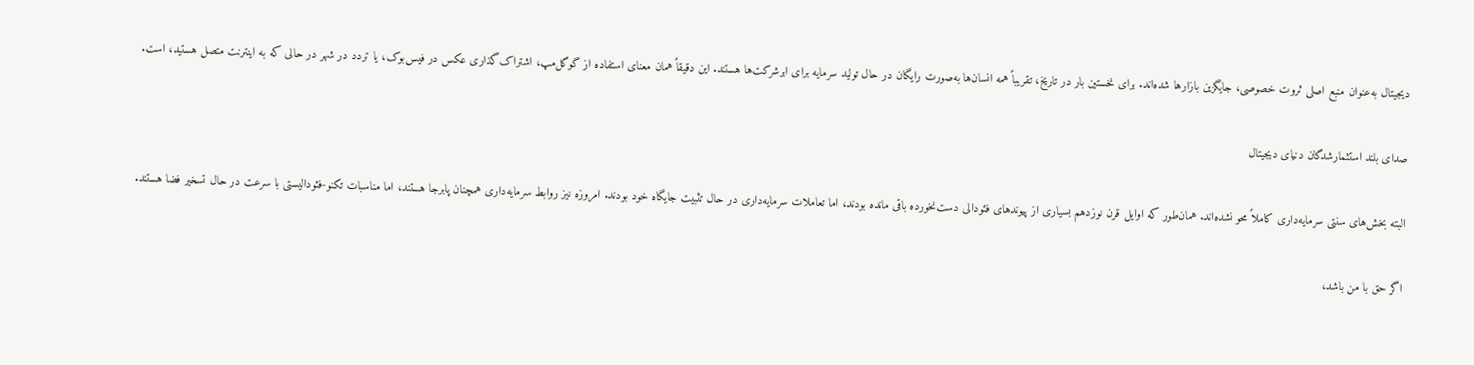دیجیتال به‌عنوان منبع اصلی ثروت خصوصی، جایگزین بازارها شده‌اند. برای نخستین بار در تاریخ، تقریباً همه انسان‌ها به‌صورت رایگان در حال تولید سرمایه برای ابرشرکت‌ها هستند. این دقیقاً همان معنای استفاده از گوگل‌مپ، اشتراک‌گذاری عکس در فیس‌بوک، یا تردد در شهر در حالی که به اینترنت متصل هستید، است.

صدای بلند استثمارشدگان دنیای دیجیتال

البته بخش‌های سنتی سرمایه‌داری کاملاً محو نشده‌اند. همان‌طور که اوایل قرن نوزدهم بسیاری از پیوندهای فئودالی دست‌نخورده باقی مانده بودند، اما تعاملات سرمایه‌داری در حال تثبیت جایگاه خود بودند. امروزه نیز روابط سرمایه‌داری همچنان پابرجا هستند، اما مناسبات تکنو-فئودالیستی با سرعت در حال تسخیر فضا هستند.

اگر حق با من باشد،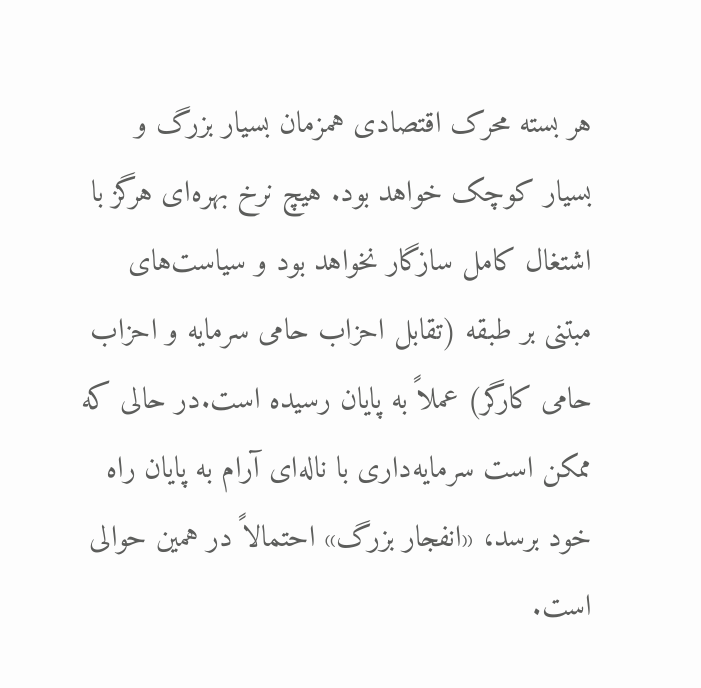هر بسته محرک اقتصادی همزمان بسیار بزرگ و بسیار کوچک خواهد بود. هیچ نرخ بهره‌ای هرگز با اشتغال کامل سازگار نخواهد بود و سیاست‌های مبتنی بر طبقه (تقابل احزاب حامی سرمایه و احزاب حامی کارگر) عملاً به پایان رسیده است.در حالی که ممکن است سرمایه‌داری با ناله‌ای آرام به پایان راه خود برسد، «انفجار بزرگ» احتمالاً در همین حوالی است.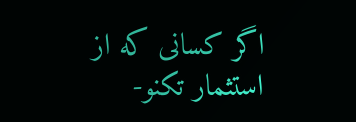اگر کسانی که از استثمار تکنو-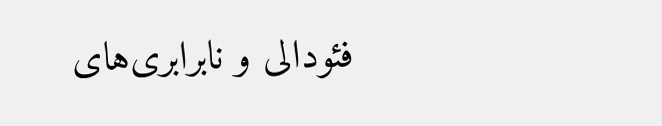فئودالی و نابرابری‌های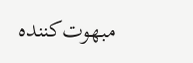مبهوت‌کننده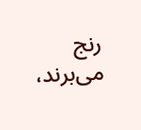رنج می‌برند،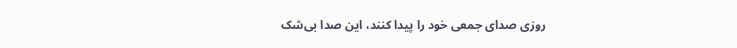روزی صدای جمعی خود را پیدا کنند، این صدا بی‌شک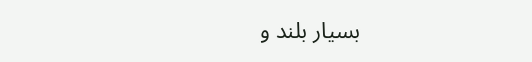بسیار بلند و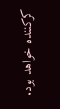کرکننده خواهد بود.